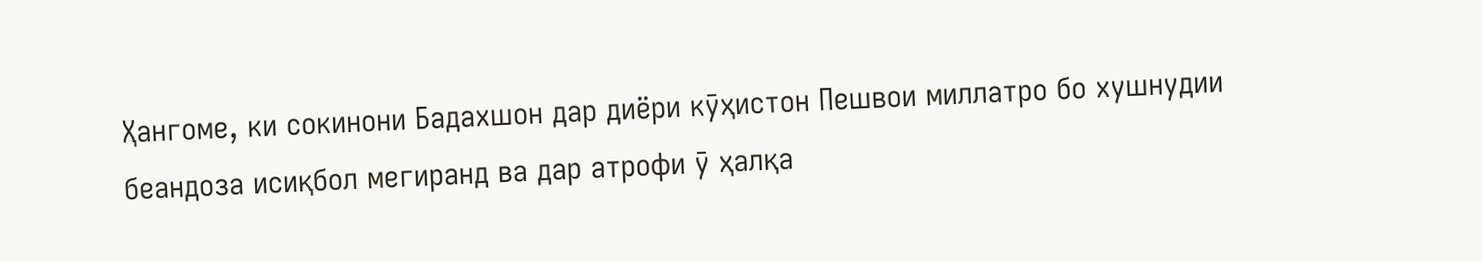Ҳангоме, ки сокинони Бадахшон дар диёри кӯҳистон Пешвои миллатро бо хушнудии беандоза исиқбол мегиранд ва дар атрофи ӯ ҳалқа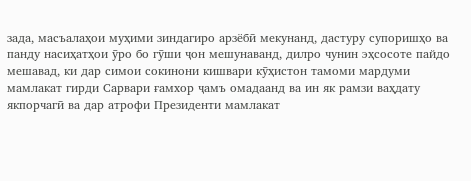зада, масъалаҳои муҳими зиндагиро арзёбӣ мекунанд, дастуру супоришҳо ва панду насиҳатҳои ӯро бо гӯши ҷон мешунаванд, дилро чунин эҳсосоте пайдо мешавад, ки дар симои сокинони кишвари кӯҳистон тамоми мардуми мамлакат гирди Сарвари ғамхор ҷамъ омадаанд ва ин як рамзи ваҳдату якпорчагӣ ва дар атрофи Президенти мамлакат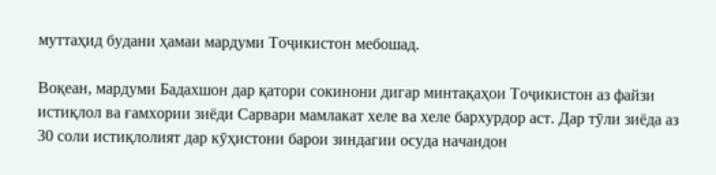муттаҳид будани ҳамаи мардуми Тоҷикистон мебошад.

Воқеан, мардуми Бадахшон дар қатори сокинони дигар минтақаҳои Тоҷикистон аз файзи истиқлол ва ғамхории зиёди Сарвари мамлакат хеле ва хеле бархурдор аст. Дар тӯли зиёда аз 30 соли истиқлолият дар кӯҳистони барои зиндагии осуда начандон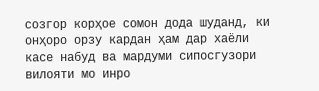созгор корҳое сомон дода шуданд, ки онҳоро орзу кардан ҳам дар хаёли касе набуд ва мардуми сипосгузори вилояти мо инро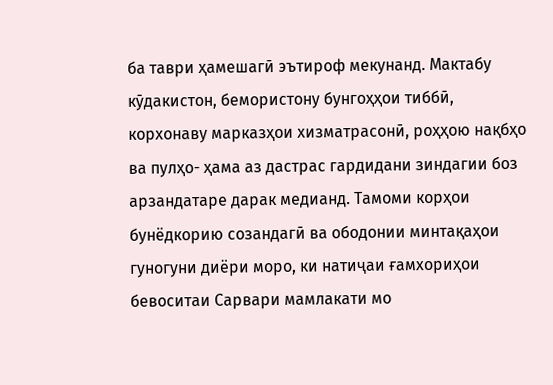ба таври ҳамешагӣ эътироф мекунанд. Мактабу кӯдакистон, бемористону бунгоҳҳои тиббӣ, корхонаву марказҳои хизматрасонӣ, роҳҳою нақбҳо ва пулҳо- ҳама аз дастрас гардидани зиндагии боз арзандатаре дарак медианд. Тамоми корҳои бунёдкорию созандагӣ ва ободонии минтақаҳои гуногуни диёри моро, ки натиҷаи ғамхориҳои бевоситаи Сарвари мамлакати мо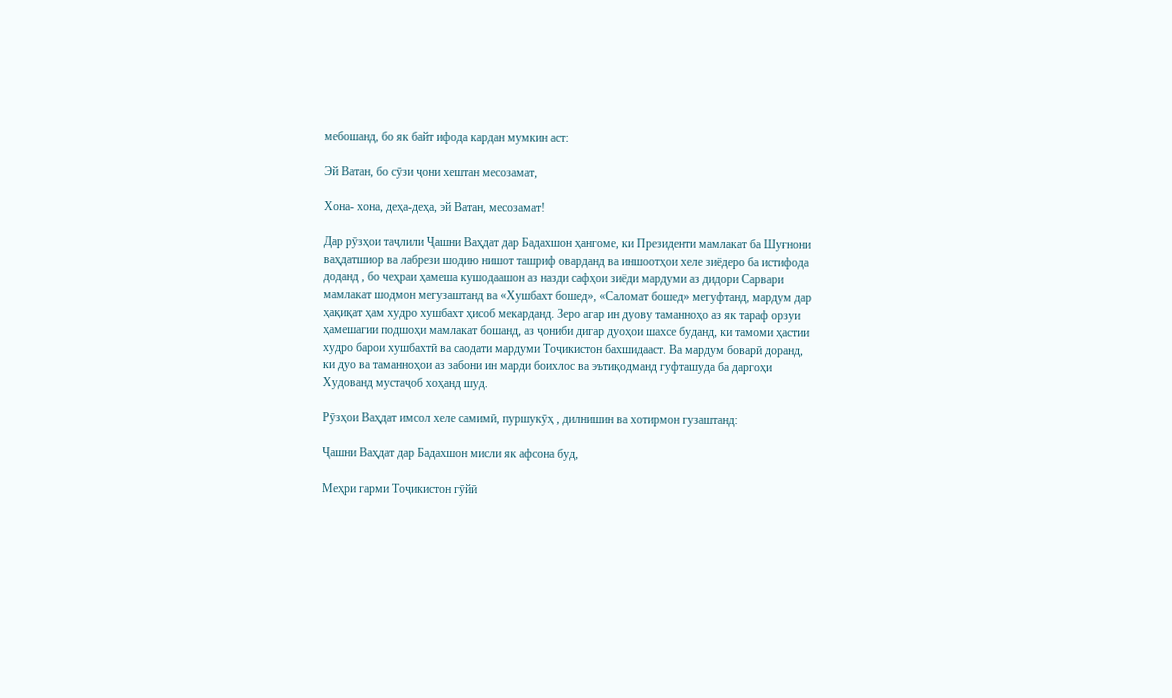мебошанд, бо як байт ифода кардан мумкин аст:

Эй Ватан, бо сӯзи ҷони хештан месозамат,

Хона- хона, деҳа-деҳа, эй Ватан, месозамат!

Дар рӯзҳои таҷлили Ҷашни Ваҳдат дар Бадахшон ҳангоме, ки Президенти мамлакат ба Шуғнони ваҳдатшиор ва лабрези шодию нишот ташриф оварданд ва иншоотҳои хеле зиёдеро ба истифода доданд , бо чеҳраи ҳамеша кушодаашон аз назди сафҳои зиёди мардуми аз дидори Сарвари мамлакат шодмон мегузаштанд ва «Хушбахт бошед», «Саломат бошед» мегуфтанд, мардум дар ҳақиқат ҳам худро хушбахт ҳисоб мекарданд. Зеро агар ин дуову таманноҳо аз як тараф орзуи ҳамешагии подшоҳи мамлакат бошанд, аз ҷониби дигар дуоҳои шахсе буданд, ки тамоми ҳастии худро барои хушбахтӣ ва саодати мардуми Тоҷикистон бахшидааст. Ва мардум боварӣ доранд, ки дуо ва таманноҳои аз забони ин марди боихлос ва эътиқодманд гуфташуда ба даргоҳи Худованд мустаҷоб хоҳанд шуд.

Рӯзҳои Ваҳдат имсол хеле самимӣ, пуршукӯҳ , дилнишин ва хотирмон гузаштанд:

Ҷашни Ваҳдат дар Бадахшон мисли як афсона буд,

Меҳри гарми Тоҷикистон гӯйӣ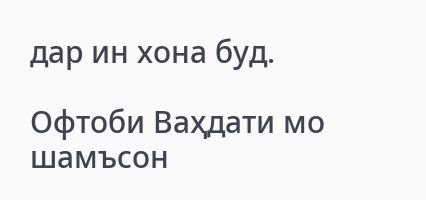дар ин хона буд.

Офтоби Ваҳдати мо шамъсон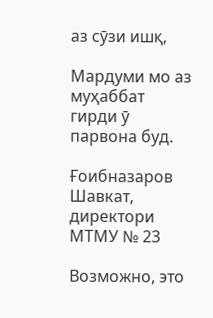аз сӯзи ишқ,

Мардуми мо аз муҳаббат гирди ӯ парвона буд.

Ғоибназаров Шавкат, директори МТМУ № 23

Возможно, это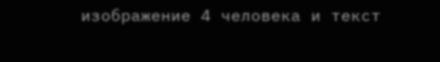изображение 4 человека и текст